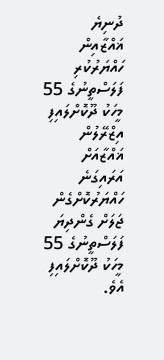ދުނިޔެ
ޣައްޒާއިން ހައްޔަރުކުރި ފަލަސްތީނުގެ 55 މީހަކު ދޫކޮށްލައިފި
އިޒްރޭލުން ޣައްޒާއަށް އަރައިގަނެ ހައްޔަރުކޮށްގެން ޖަލަށް ގެންދިޔަ ފަލަސްތީނުގެ 55 މީހަކު ދޫކޮށްލައިފި އެވެ.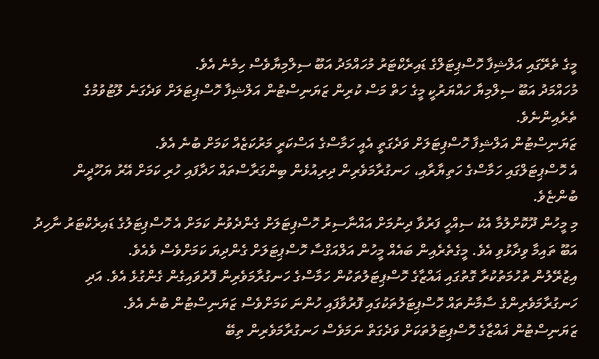މީގެ ތެރޭގައި އަލްޝިފާ ހޮސްޕިޓަލްގެ ޑައިރެކްޓަރު މުހައްމަދު އަބޫ ސިލްމިޔާވެސް ހިމެނެ އެވެ.
މުހައްމަދު އަބޫ ސިލްމިޔާ ހައްޔަރުކީ މީގެ ހަތް މަސް ކުރިން ޒަޔަނިސްޓުން އަލްޝިފާ ހޮސްޕިޓަލަށް ވަދެގަނެ ލޫޓުވުމުގެ ތެރެއިންނެވެ.
ޒަޔަނިސްޓުން އަލްޝިފާ ހޮސްޕިޓަލަށް ވަދެގަތީ އެއީ ހަމާސްގެ އަސްކަރީ މަރުކަޒެއް ކަމަށް ބުނެ އެވެ.
އެ ހޮސްޕިޓަލްގައި ހަމާސްގެ ހަތިޔާރާއި، ހަނގުރާމަވެރިން ދިރިއުޅެން ބިންގަރާސްތައް ހަދާފައި ހުރި ކަމަށް އޭރު ޔަހޫދީން ބުންޏެވެ.
މި މީހުން ދޫކޮށްލުމާ އެކު ސިއްހީ ފަރުވާ ދިނުމަށް އައްނާސިރު ހޮސްޕިޓަލަށް ގެންދެވުނު ކަމަށް އެ ހޮސްޕިޓަލުގެ ޑައިރެކްޓަރު ނާހިދު އަބޫ ތައިމާ ވިދާޅުވި އެވެ. މީގެތެރެއިން ބައެއް މީހުން އަލްއަގްސާ ހޮސްޕިޓަލަށް ގެންދިޔަ ކަމަށްވެސް ވެއެވެ.
އިޒުރޭލުން ތުހުމަތުކުރާ ގޮތުގައި ޣައްޒާގެ ހޮސްޕިޓަލުތަކުން ހަމާސްގެ ހަނގުރާމަވެރިން ފޮރުވައިގެން ގެންގުޅެ އެވެ. އަދި ހަނގުރާމަވެރިންގެ ސާމާނުތައް ހޮސްޕިޓަލުތަކުގައި ފޮރުވާފައި ހުންނަ ކަމަށްވެސް ޒަޔަނިސްޓުން ބުނެ އެވެ.
ޒަޔަނިސްޓުން ޣައްޒާގެ ހޮސްޕިޓަލުތަކަށް ވަދެގަތް ނަމަވެސް ހަނގުރާމަވެރިން ތިބޭ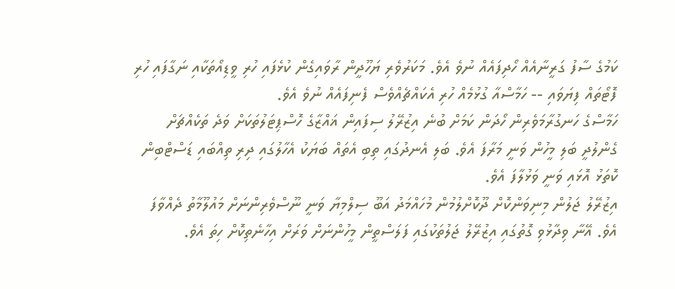ކަމުގެ ސާފު ގަރީނާއެއް ހޯދިފައެއް ނުވެ އެވެ. މަކަރުވެރި ޔަހޫދީން ރާވައިގެން ކުޅެފައި ހުރި ވީޑިއޯތަކާއި ނަގާފައި ހުރި ފޮޓޯތައް ފިޔަވައި -- ހަމާސްއާ ގުޅުމެއް ހުރި އެކައްޗެއްވެސް ފެނިފައެއް ނުވެ އެވެ.
ހަމާސްގެ ހަނގުރާމަވެރިން ހޯދަން ކަމަށް ބުނެ އިޒުރޭލު ސިފައިން ޣައްޒާގެ ހޮސްޕިޓަލުތަކަށް ވަދެ ތަކެއްޗަށް ގެންލުދީ ބަލި މީހުން ވަނީ މަރާފަ އެވެ. ބަލި އެނދުގައި ތިބި އެތައް ބަޔަކު އެހާލުގައި ދިރި ތިއްބައި ޑަސްޓްބިން ކޮތަޅު އޮޅައި ވަނީ ވަޅުލާފަ އެވެ.
އިޒުރޭލު ޖަލުން މިނިވަންކޮށް ދޫކޮށްލުމުން މުހައްމަދު އަބޫ ސިލްމިޔާ ވަނީ ނޫސްވެރިންނަށް މައުލޫމާތު ދެއްވާފަ އެވެ. އޭނާ ވިދާޅުވި ގޮތުގައި އިޒުރޭލު ޖަލުތަކުގައި ފަލަސްތީން މީހުންނަށް ވަރަށް އިހާނެތިކޮށް ހިތަ އެވެ.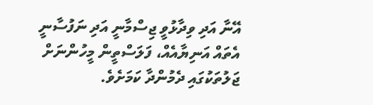އޭނާ އަދި ވިދާޅުވީ ޖިސްމާނީ އަދި ނަފުސާނީ އެތައް އަނިޔާއެއް، ފަލަސްތީން މީހުންނަށް ޖަލުތަކުގައި ދެމުންދާ ކަމަށެވެ.